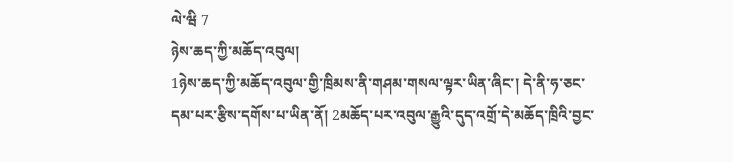ལེ་ཝི 7
ཉེས་ཆད་ཀྱི་མཆོད་འབུལ།
1ཉེས་ཆད་ཀྱི་མཆོད་འབུལ་གྱི་ཁྲིམས་ནི་གཤམ་གསལ་ལྟར་ཡིན་ཞིང་། དེ་ནི་ཧ་ཅང་དམ་པར་རྩིས་དགོས་པ་ཡིན་ནོ། 2མཆོད་པར་འབུལ་རྒྱུའི་དུད་འགྲོ་དེ་མཆོད་ཁྲིའི་བྱང་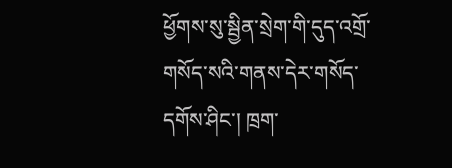ཕྱོགས་སུ་སྦྱིན་སྲེག་གི་དུད་འགྲོ་གསོད་སའི་གནས་དེར་གསོད་དགོས་ཤིང་། ཁྲག་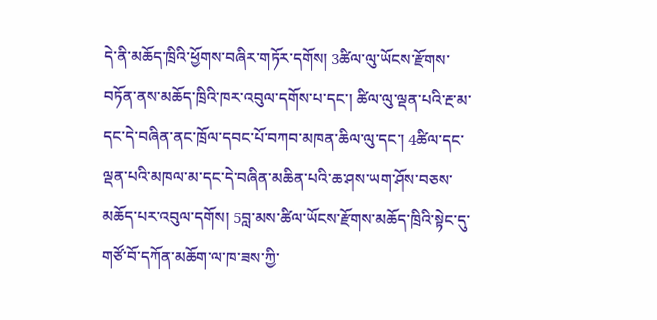དེ་ནི་མཆོད་ཁྲིའི་ཕྱོགས་བཞིར་གཏོར་དགོས། 3ཚིལ་ལུ་ཡོངས་རྫོགས་བཏོན་ནས་མཆོད་ཁྲིའི་ཁར་འབུལ་དགོས་པ་དང་། ཚིལ་ལུ་ལྡན་པའི་རྔ་མ་དང་དེ་བཞིན་ནང་ཁྲོལ་དབང་པོ་བཀབ་མཁན་ཆིལ་ལུ་དང་། 4ཚིལ་དང་ལྡན་པའི་མཁལ་མ་དང་དེ་བཞིན་མཆིན་པའི་ཆ་ཤས་ཡག་ཤོས་བཅས་མཆོད་པར་འབུལ་དགོས། 5བླ་མས་ཚིལ་ཡོངས་རྫོགས་མཆོད་ཁྲིའི་སྟེང་དུ་གཙོ་བོ་དཀོན་མཆོག་ལ་ཁ་ཟས་ཀྱི་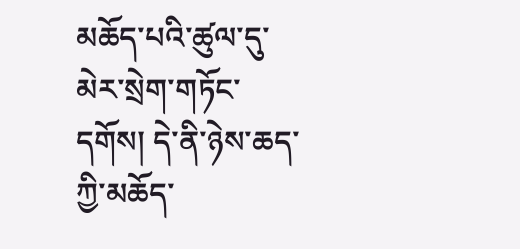མཆོད་པའི་ཚུལ་དུ་མེར་སྲེག་གཏོང་དགོས། དེ་ནི་ཉེས་ཆད་ཀྱི་མཆོད་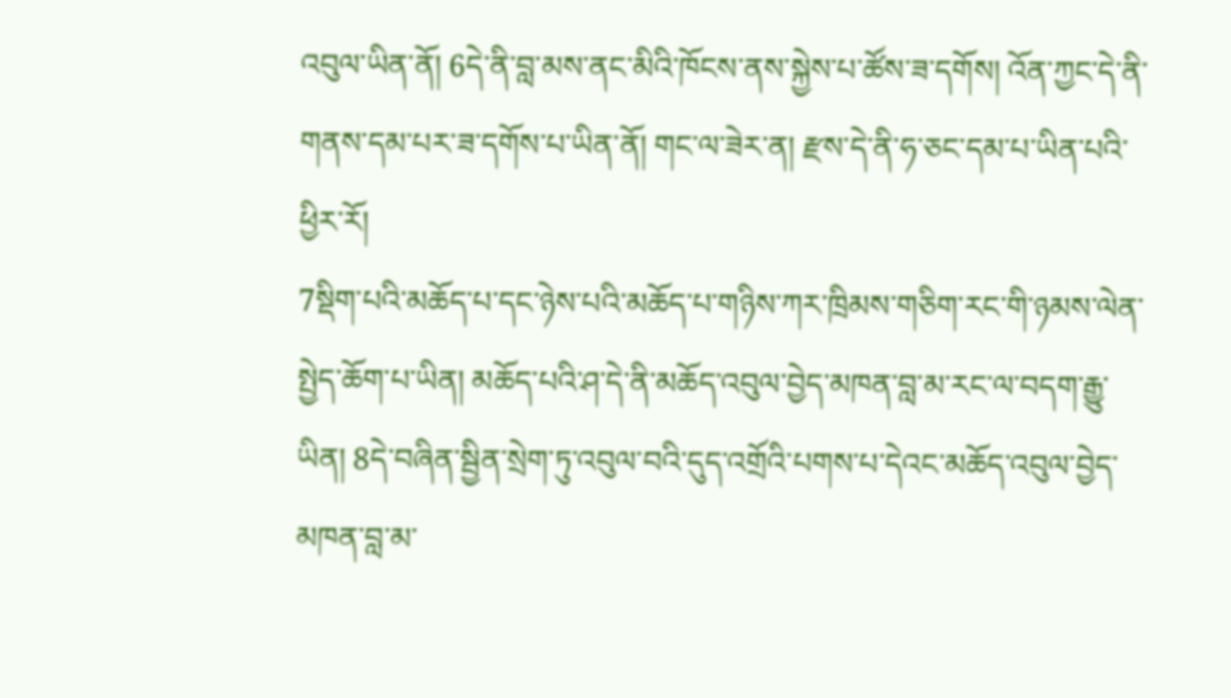འབུལ་ཡིན་ནོ། 6དེ་ནི་བླ་མས་ནང་མིའི་ཁོངས་ནས་སྐྱེས་པ་ཚོས་ཟ་དགོས། འོན་ཀྱང་དེ་ནི་གནས་དམ་པར་ཟ་དགོས་པ་ཡིན་ནོ། གང་ལ་ཟེར་ན། རྫས་དེ་ནི་ཧ་ཅང་དམ་པ་ཡིན་པའི་ཕྱིར་རོ།
7སྡིག་པའི་མཆོད་པ་དང་ཉེས་པའི་མཆོད་པ་གཉིས་ཀར་ཁྲིམས་གཅིག་རང་གི་ཉམས་ལེན་སྤྱེད་ཆོག་པ་ཡིན། མཆོད་པའི་ཤ་དེ་ནི་མཆོད་འབུལ་བྱེད་མཁན་བླ་མ་རང་ལ་བདག་རྒྱུ་ཡིན། 8དེ་བཞིན་སྦྱིན་སྲེག་ཏུ་འབུལ་བའི་དུད་འགྲོའི་པགས་པ་དེའང་མཆོད་འབུལ་བྱེད་མཁན་བླ་མ་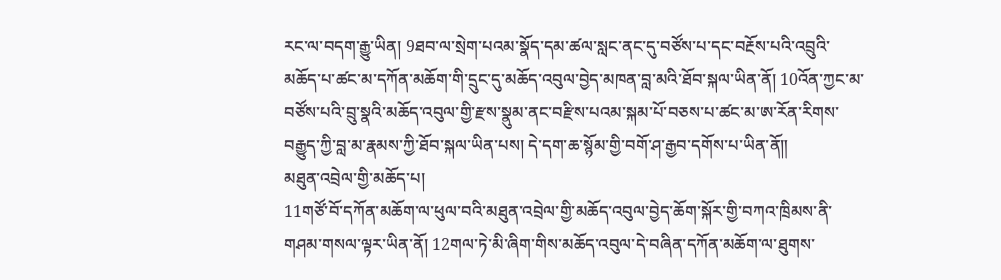རང་ལ་བདག་རྒྱུ་ཡིན། 9ཐབ་ལ་སྲེག་པའམ་སྣོད་དམ་ཚལ་སླང་ནང་དུ་བཙོས་པ་དང་བརྔོས་པའི་འབྲུའི་མཆོད་པ་ཚང་མ་དཀོན་མཆོག་གི་དྲུང་དུ་མཆོད་འབུལ་བྱེད་མཁན་བླ་མའི་ཐོབ་སྐལ་ཡིན་ནོ། 10འོན་ཀྱང་མ་བཙོས་པའི་བྲུ་སྣའི་མཆོད་འབུལ་གྱི་རྫས་སྣུམ་ནང་བརྫིས་པའམ་སྐམ་པོ་བཅས་པ་ཚང་མ་ཨ་རོན་རིགས་བརྒྱུད་ཀྱི་བླ་མ་རྣམས་ཀྱི་ཐོབ་སྐལ་ཡིན་པས། དེ་དག་ཆ་སྙོམ་གྱི་བགོ་ཤ་རྒྱབ་དགོས་པ་ཡིན་ནོ༎
མཐུན་འབྲེལ་གྱི་མཆོད་པ།
11གཙོ་བོ་དཀོན་མཆོག་ལ་ཕུལ་བའི་མཐུན་འབྲེལ་གྱི་མཆོད་འབུལ་བྱེད་ཆོག་སྐོར་གྱི་བཀའ་ཁྲིམས་ནི་གཤམ་གསལ་ལྟར་ཡིན་ནོ། 12གལ་ཏེ་མི་ཞིག་གིས་མཆོད་འབུལ་དེ་བཞིན་དཀོན་མཆོག་ལ་ཐུགས་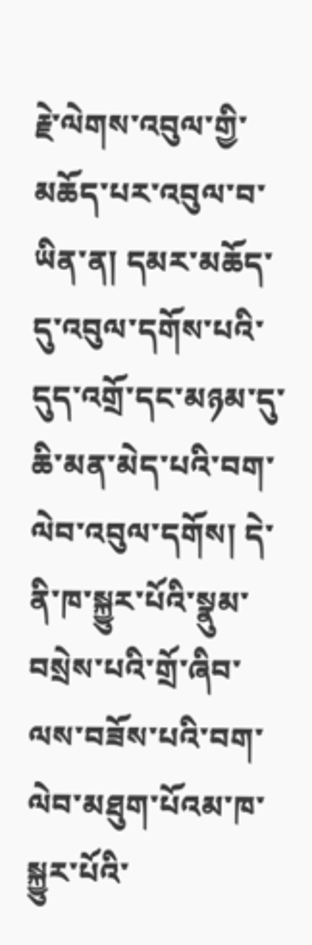རྗེ་ལེགས་འབུལ་གྱི་མཆོད་པར་འབུལ་བ་ཡིན་ན། དམར་མཆོད་དུ་འབུལ་དགོས་པའི་དུད་འགྲོ་དང་མཉམ་དུ་ཆི་མན་མེད་པའི་བག་ལེབ་འབུལ་དགོས། དེ་ནི་ཁ་སྐྱུར་པོའི་སྣུམ་བསྲེས་པའི་གྲོ་ཞིབ་ལས་བཟོས་པའི་བག་ལེབ་མཐུག་པོའམ་ཁ་སྐྱུར་པོའི་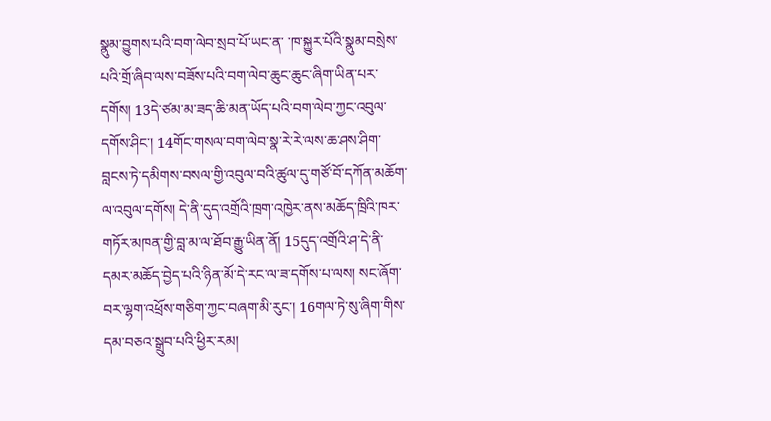སྣུམ་བྱུགས་པའི་བག་ལེབ་སྲབ་པོ་ཡང་ན་ ་ཁ་སྐྱུར་པོའི་སྣུམ་བསྲེས་པའི་གྲོ་ཞིབ་ལས་བཟོས་པའི་བག་ལེབ་ཆུང་ཆུང་ཞིག་ཡིན་པར་དགོས། 13དེ་ཙམ་མ་ཟད་ཆི་མན་ཡོད་པའི་བག་ལེབ་ཀྱང་འབུལ་དགོས་ཤིང་། 14གོང་གསལ་བག་ལེབ་སྣ་རེ་རེ་ལས་ཆ་ཤས་ཤིག་བླངས་ཏེ་དམིགས་བསལ་གྱི་འབུལ་བའི་ཚུལ་དུ་གཙོ་བོ་དཀོན་མཆོག་ལ་འབུལ་དགོས། དེ་ནི་དུད་འགྲོའི་ཁྲག་འཁྱེར་ནས་མཆོད་ཁྲིའི་ཁར་གཏོར་མཁན་གྱི་བླ་མ་ལ་ཐོབ་རྒྱུ་ཡིན་ནོ། 15དུད་འགྲོའི་ཤ་དེ་ནི་དམར་མཆོད་བྱེད་པའི་ཉིན་མོ་དེ་རང་ལ་ཟ་དགོས་པ་ལས། སང་ཞོག་བར་ལྷག་འཕྲོས་གཅིག་ཀྱང་བཞག་མི་རུང་། 16གལ་ཏེ་སུ་ཞིག་གིས་དམ་བཅའ་སྒྲུབ་པའི་ཕྱིར་རམ།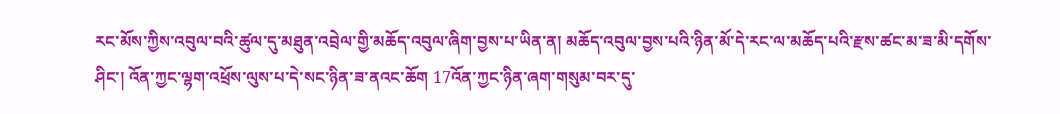རང་མོས་ཀྱིས་འབུལ་བའི་ཚུལ་དུ་མཐུན་འབྲེལ་གྱི་མཆོད་འབུལ་ཞིག་བྱས་པ་ཡིན་ན། མཆོད་འབུལ་བྱས་པའི་ཉིན་མོ་དེ་རང་ལ་མཆོད་པའི་རྫས་ཚང་མ་ཟ་མི་དགོས་ཤིང་། འོན་ཀྱང་ལྷག་འཕྲོས་ལུས་པ་དེ་སང་ཉིན་ཟ་ནའང་ཆོག 17འོན་ཀྱང་ཉིན་ཞག་གསུམ་བར་དུ་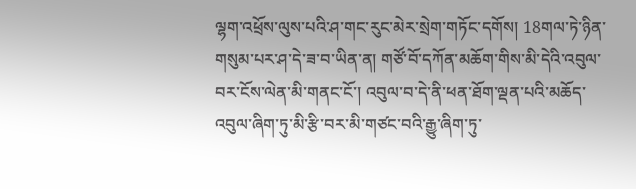ལྷག་འཕྲོས་ལུས་པའི་ཤ་གང་རུང་མེར་སྲེག་གཏོང་དགོས། 18གལ་ཏེ་ཉིན་གསུམ་པར་ཤ་དེ་ཟ་བ་ཡིན་ན། གཙོ་བོ་དཀོན་མཆོག་གིས་མི་དེའི་འབུལ་བར་ངོས་ལེན་མི་གནང་ངོ་། འབུལ་བ་དེ་ནི་ཕན་ཐོག་ལྡན་པའི་མཆོད་འབུལ་ཞིག་ཏུ་མི་རྩི་བར་མི་གཙང་བའི་རྒྱུ་ཞིག་ཏུ་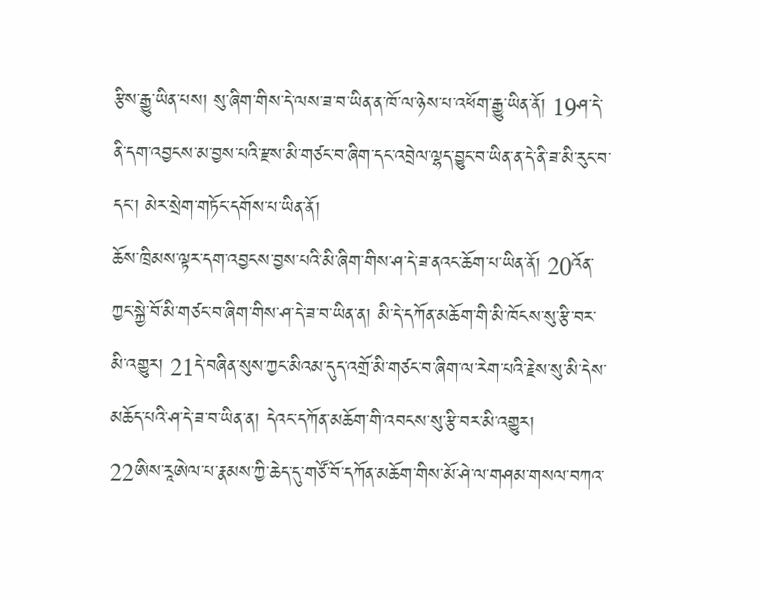རྩིས་རྒྱུ་ཡིན་པས། སུ་ཞིག་གིས་དེ་ལས་ཟ་བ་ཡིན་ན་ཁོ་ལ་ཉེས་པ་འཕོག་རྒྱུ་ཡིན་ནོ། 19ཤ་དེ་ནི་དག་འབྱངས་མ་བྱས་པའི་རྫས་མི་གཙང་བ་ཞིག་དང་འབྲེལ་ལྷད་བྱུང་བ་ཡིན་ན་དེ་ནི་ཟ་མི་རུང་བ་དང་། མེར་སྲེག་གཏོང་དགོས་པ་ཡིན་ནོ།
ཆོས་ཁྲིམས་ལྟར་དག་འབྱངས་བྱས་པའི་མི་ཞིག་གིས་ཤ་དེ་ཟ་ནའང་ཆོག་པ་ཡིན་ནོ། 20འོན་ཀྱང་སྐྱེ་བོ་མི་གཙང་བ་ཞིག་གིས་ཤ་དེ་ཟ་བ་ཡིན་ན། མི་དེ་དཀོན་མཆོག་གི་མི་ཁོངས་སུ་རྩི་བར་མི་འགྱུར། 21དེ་བཞིན་སུས་ཀྱང་མིའམ་དུད་འགྲོ་མི་གཙང་བ་ཞིག་ལ་རེག་པའི་རྗེས་སུ་མི་དེས་མཆོད་པའི་ཤ་དེ་ཟ་བ་ཡིན་ན། དེའང་དཀོན་མཆོག་གི་འབངས་སུ་རྩི་བར་མི་འགྱུར།
22ཨིས་རཱཨེལ་པ་རྣམས་ཀྱི་ཆེད་དུ་གཙོ་བོ་དཀོན་མཆོག་གིས་མོ་ཤེ་ལ་གཤམ་གསལ་བཀའ་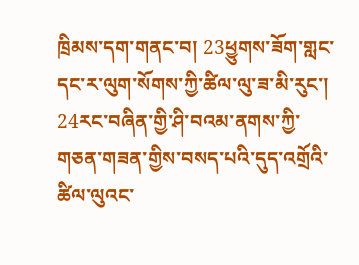ཁྲིམས་དག་གནང་བ། 23ཕྱུགས་ཟོག་གླང་དང་ར་ལུག་སོགས་ཀྱི་ཚིལ་ལུ་ཟ་མི་རུང་། 24རང་བཞིན་གྱི་ཤི་བའམ་ནགས་ཀྱི་གཅན་གཟན་གྱིས་བསད་པའི་དུད་འགྲོའི་ཚིལ་ལུའང་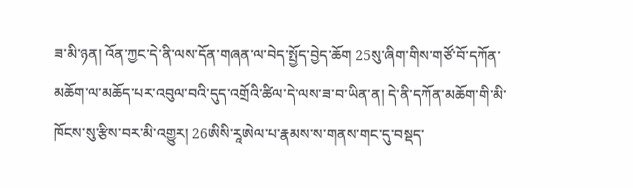ཟ་མི་ཉན། འོན་ཀྱང་དེ་ནི་ལས་དོན་གཞན་ལ་བེད་སྤྱོད་བྱེད་ཆོག 25སུ་ཞིག་གིས་གཙོ་བོ་དཀོན་མཆོག་ལ་མཆོད་པར་འབུལ་བའི་དུད་འགྲོའི་ཚིལ་དེ་ལས་ཟ་བ་ཡིན་ན། དེ་ནི་དཀོན་མཆོག་གི་མི་ཁོངས་སུ་རྩིས་བར་མི་འགྱུར། 26ཨིསི་རཱཨེལ་པ་རྣམས་ས་གནས་གང་དུ་བསྡད་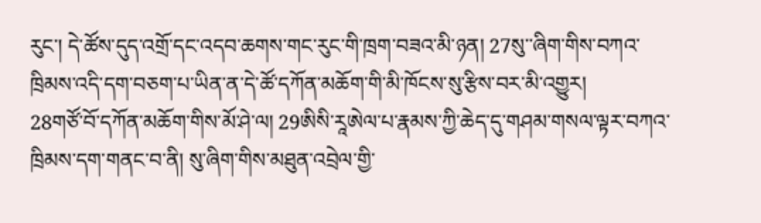རུང་། དེ་ཚོས་དུད་འགྲོ་དང་འདབ་ཆགས་གང་རུང་གི་ཁྲག་བཟའ་མི་ཉན། 27སུ་་ཞིག་གིས་བཀའ་ཁྲིམས་འདི་དག་བཅག་པ་ཡིན་ན་དེ་ཚོ་དཀོན་མཆོག་གི་མི་ཁོངས་སུ་རྩིས་བར་མི་འགྱུར།
28གཙོ་བོ་དཀོན་མཆོག་གིས་མོ་ཤེ་ལ། 29ཨིསི་རཱཨེལ་པ་རྣམས་ཀྱི་ཆེད་དུ་གཤམ་གསལ་ལྟར་བཀའ་ཁྲིམས་དག་གནང་བ་ནི། སུ་ཞིག་གིས་མཐུན་འབྲེལ་གྱི་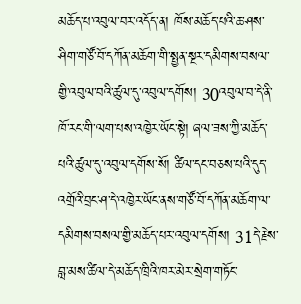མཆོད་པ་འབུལ་བར་འདོད་ན། ཁོས་མཆོད་པའི་ཆ་ཤས་ཤིག་གཙོ་བོ་དཀོན་མཆོག་གི་སྤྱན་སྔར་དམིགས་བསལ་གྱི་འབུལ་བའི་ཚུལ་དུ་འབུལ་དགོས། 30འབུལ་བ་དེ་ནི་ཁོ་རང་གི་ལག་པས་འཁྱེར་ཡོང་སྟེ། ཞལ་ཟས་ཀྱི་མཆོད་པའི་ཚུལ་དུ་འབུལ་དགོས་སོ། ཚིལ་དང་བཅས་པའི་དུད་འགྲོའི་བྲང་ཤ་དེ་འཁྱེར་ཡོང་ནས་གཙོ་བོ་དཀོན་མཆོག་ལ་དམིགས་བསལ་གྱི་མཆོད་པར་འབུལ་དགོས། 31དེ་རྗེས་བླ་མས་ཚིལ་དེ་མཆོད་ཁྲིའི་ཁར་མེར་སྲེག་གཏོང་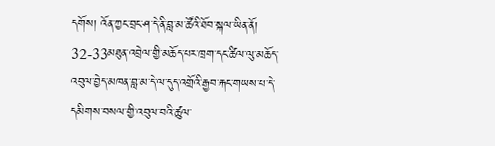དགོས། འོན་ཀྱང་བྲང་ཤ་དེ་ནི་བླ་མ་ཚོའི་ཐོབ་སྐལ་ཡིན་ནོ། 32-33མཐུན་འབྲེལ་གྱི་མཆོད་པར་ཁྲག་དང་ཚིལ་ལུ་མཆོད་འབུལ་བྱེད་མཁན་བླ་མ་དེ་ལ་དུད་འགྲོའི་རྒྱབ་རྐང་གཡས་པ་དེ་དམིགས་བསལ་གྱི་འབུལ་བའི་ཚུལ་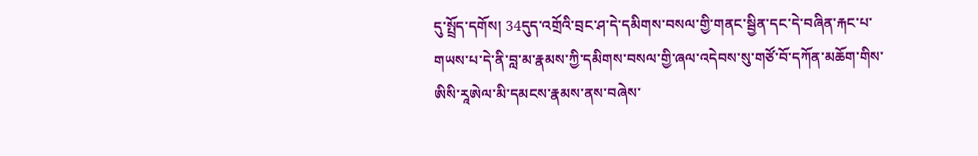དུ་སྤྲོད་དགོས། 34དུད་འགྲོའི་བྲང་ཤ་དེ་དམིགས་བསལ་གྱི་གནང་སྦྱིན་དང་དེ་བཞིན་རྐང་པ་གཡས་པ་དེ་ནི་བླ་མ་རྣམས་ཀྱི་དམིགས་བསལ་གྱི་ཞལ་འདེབས་སུ་གཙོ་བོ་དཀོན་མཆོག་གིས་ཨིསི་རཱཨེལ་མི་དམངས་རྣམས་ནས་བཞེས་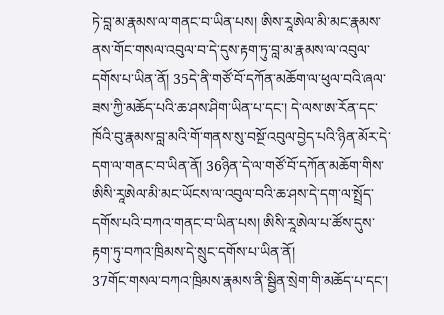ཏེ་བླ་མ་རྣམས་ལ་གནང་བ་ཡིན་པས། ཨིས་རཱཨེལ་མི་མང་རྣམས་ནས་གོང་གསལ་འབུལ་བ་དེ་དུས་རྟག་ཏུ་བླ་མ་རྣམས་ལ་འབུལ་དགོས་པ་ཡིན་ནོ། 35དེ་ནི་གཙོ་བོ་དཀོན་མཆོག་ལ་ཕུལ་བའི་ཞལ་ཟས་ཀྱི་མཆོད་པའི་ཆ་ཤས་ཤིག་ཡིན་པ་དང་། དེ་ལས་ཨ་རོན་དང་ཁོའི་བུ་རྣམས་བླ་མའི་གོ་གནས་སུ་བསྔོ་འབུལ་བྱེད་པའི་ཉིན་མོར་དེ་དག་ལ་གནང་བ་ཡིན་ནོ། 36ཉིན་དེ་ལ་གཙོ་བོ་དཀོན་མཆོག་གིས་ཨིསི་རཱཨེལ་མི་མང་ཡོངས་ལ་འབུལ་བའི་ཆ་ཤས་དེ་དག་ལ་སྤྲོད་དགོས་པའི་བཀའ་གནང་བ་ཡིན་པས། ཨིསི་རཱཨེལ་པ་ཚོས་དུས་རྟག་ཏུ་བཀའ་ཁྲིམས་དེ་སྲུང་དགོས་པ་ཡིན་ནོ།
37གོང་གསལ་བཀའ་ཁྲིམས་རྣམས་ནི་སྦྱིན་སྲེག་གི་མཆོད་པ་དང་།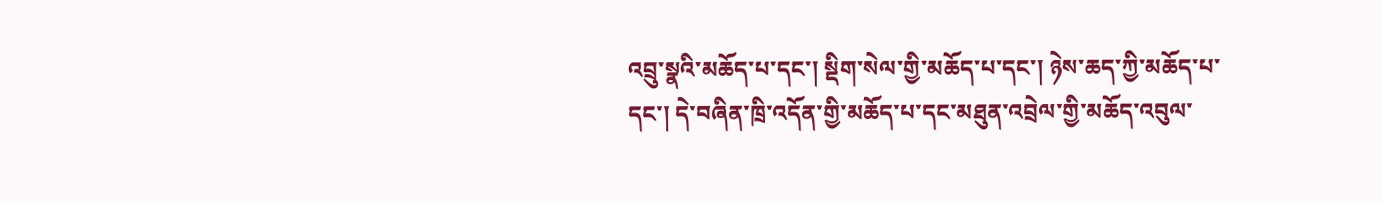འབྲུ་སྣའི་མཆོད་པ་དང་། སྡིག་སེལ་གྱི་མཆོད་པ་དང་། ཉེས་ཆད་ཀྱི་མཆོད་པ་དང་། དེ་བཞིན་ཁྲི་འདོན་གྱི་མཆོད་པ་དང་མཐུན་འབྲེལ་གྱི་མཆོད་འབུལ་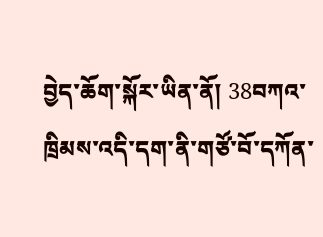བྱེད་ཆོག་སྐོར་ཡིན་ནོ། 38བཀའ་ཁྲིམས་འདི་དག་ནི་གཙོ་བོ་དཀོན་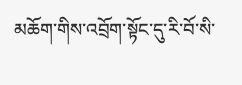མཆོག་གིས་འབྲོག་སྟོང་དུ་རི་བོ་སི་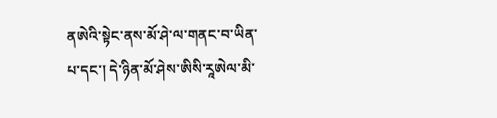ནཨེའི་སྟེང་ནས་མོ་ཤེ་ལ་གནང་བ་ཡིན་པ་དང་། དེ་ཉིན་མོ་ཤེས་ཨིསི་རཱཨེལ་མི་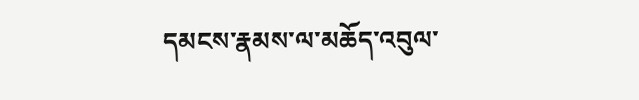དམངས་རྣམས་ལ་མཆོད་འབུལ་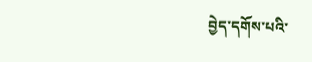བྱེད་དགོས་པའི་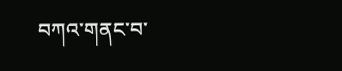བཀའ་གནང་བ་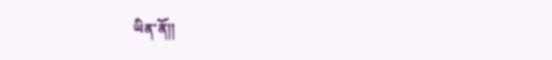ཡིན་ནོ༎